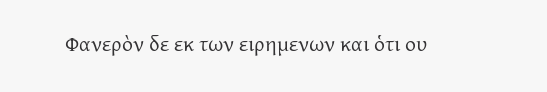Φανερὸν δε εκ των ειρημενων και ὁτι ου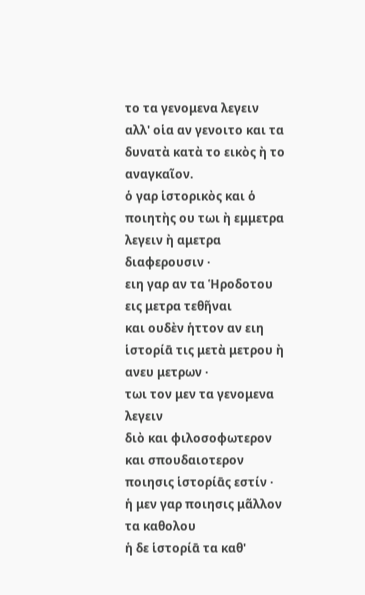το τα γενομενα λεγειν
αλλ' οἱα αν γενοιτο και τα δυνατὰ κατὰ το εικὸς ὴ το αναγκαῖον.
ὁ γαρ ἱστορικὸς και ὁ ποιητὴς ου τωι ὴ εμμετρα λεγειν ὴ αμετρα διαφερουσιν ·
ειη γαρ αν τα Ἡροδοτου εις μετρα τεθῆναι
και ουδὲν ἡττον αν ειη ἱστορίᾱ τις μετὰ μετρου ὴ ανευ μετρων ·
τωι τον μεν τα γενομενα λεγειν
διὸ και φιλοσοφωτερον και σπουδαιοτερον ποιησις ἱστορίᾱς εστίν ·
ἡ μεν γαρ ποιησις μᾶλλον τα καθολου
ἡ δε ἱστορίᾱ τα καθ'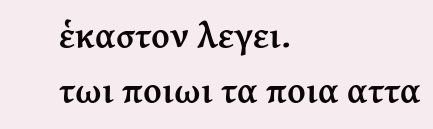ἑκαστον λεγει.
τωι ποιωι τα ποια αττα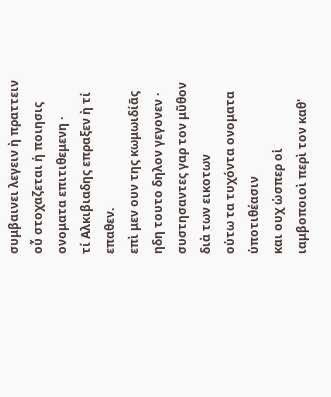συμβαινει λεγειν ὴ πραττειν
οὗ στοχαζεται ἡ ποιησις ονοματα επιτιθεμενη ·
τί Αλκιβιαδης επραξεν ὴ τί επαθεν.
επὶ μεν ουν της κωμωιδίᾱς ηδη τουτο δηλον γεγονεν ·
συστησαντες γαρ τον μῦθον διὰ των εικοτων
οὑτω τα τυχόντα ονοματα ὑποτιθέασιν
και ουχ ὡσπερ οἱ ιαμβοποιοὶ περὶ τον καθ'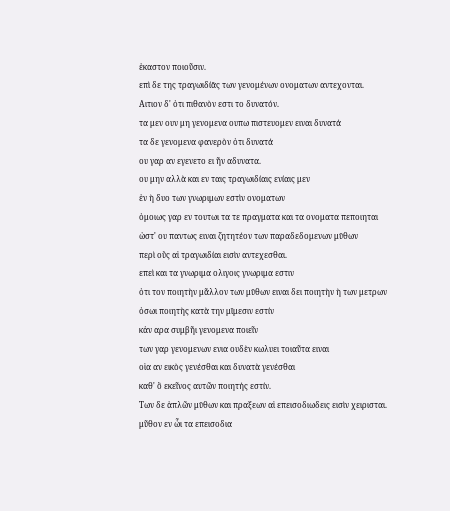ἑκαστον ποιοῦσιν.
επὶ δε της τραγωιδίᾱς των γενομένων ονοματων αντεχονται.
Αιτιον δ' ὁτι πιθανὸν εστι το δυνατόν.
τα μεν ουν μη γενομενα ουπω πιστευομεν ειναι δυνατά
τα δε γενομενα φανερὸν ὁτι δυνατά
ου γαρ αν εγενετο ει ῆν αδυνατα.
ου μην αλλὰ και εν ταις τραγωιδίαις ενίαις μεν
ἑν ὴ δυο των γνωριμων εστὶν ονοματων
ὁμοιως γαρ εν τουτωι τα τε πραγματα και τα ονοματα πεποιηται
ὡστ' ου παντως ειναι ζητητέον των παραδεδομενων μῡθων
περὶ οὓς αἱ τραγωιδίαι εισὶν αντεχεσθαι.
επεὶ και τα γνωριμα ολιγοις γνωριμα εστιν
ὁτι τον ποιητὴν μᾶλλον των μῡθων ειναι δει ποιητὴν ὴ των μετρων
ὁσωι ποιητὴς κατὰ την μῑμεσιν εστίν
κἀν αρα συμβῆι γενομενα ποιεῖν
των γαρ γενομενων ενια ουδὲν κωλυει τοιαῦτα ειναι
οἱα αν εικὸς γενέσθαι και δυνατὰ γενέσθαι
καθ' ὃ εκεῖνος αυτῶν ποιητής εστίν.
Των δε ἁπλῶν μῡθων και πραξεων αἱ επεισοδιωδεις εισὶν χειρισται.
μῦθον εν ὧι τα επεισοδια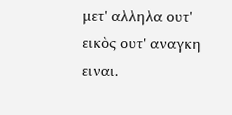μετ' αλληλα ουτ' εικὸς ουτ' αναγκη ειναι.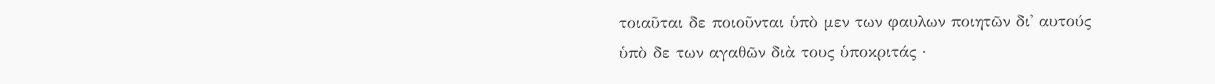τοιαῦται δε ποιοῦνται ὑπὸ μεν των φαυλων ποιητῶν δι' αυτούς
ὑπὸ δε των αγαθῶν διὰ τους ὑποκριτάς ·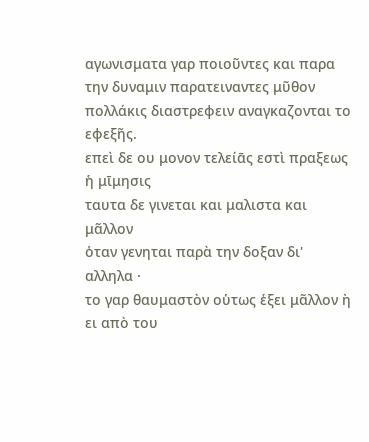αγωνισματα γαρ ποιοῦντες και παρα την δυναμιν παρατειναντες μῦθον
πολλάκις διαστρεφειν αναγκαζονται το εφεξῆς.
επεὶ δε ου μονον τελείᾱς εστὶ πραξεως ἡ μῑμησις
ταυτα δε γινεται και μαλιστα και μᾶλλον
ὁταν γενηται παρὰ την δοξαν δι' αλληλα ·
το γαρ θαυμαστὸν οὑτως ἑξει μᾶλλον ὴ ει απὸ του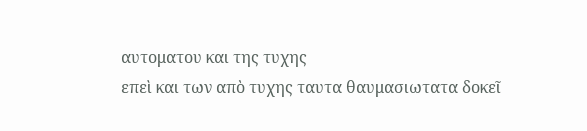αυτοματου και της τυχης
επεὶ και των απὸ τυχης ταυτα θαυμασιωτατα δοκεῖ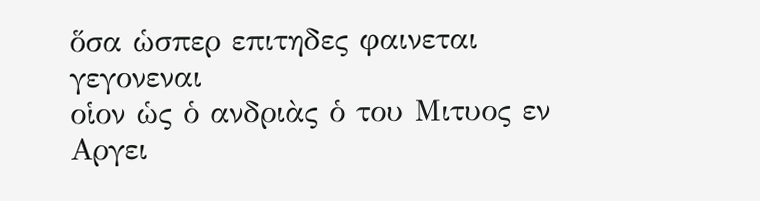ὅσα ὡσπερ επιτηδες φαινεται γεγονεναι
οἱον ὡς ὁ ανδριὰς ὁ του Μιτυος εν Αργει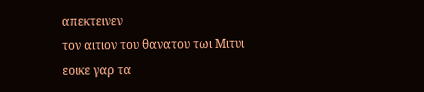απεκτεινεν
τον αιτιον του θανατου τωι Μιτυι
εοικε γαρ τα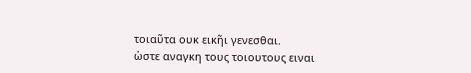τοιαῦτα ουκ εικῆι γενεσθαι.
ὡστε αναγκη τους τοιουτους ειναι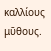καλλίους μῡθους.